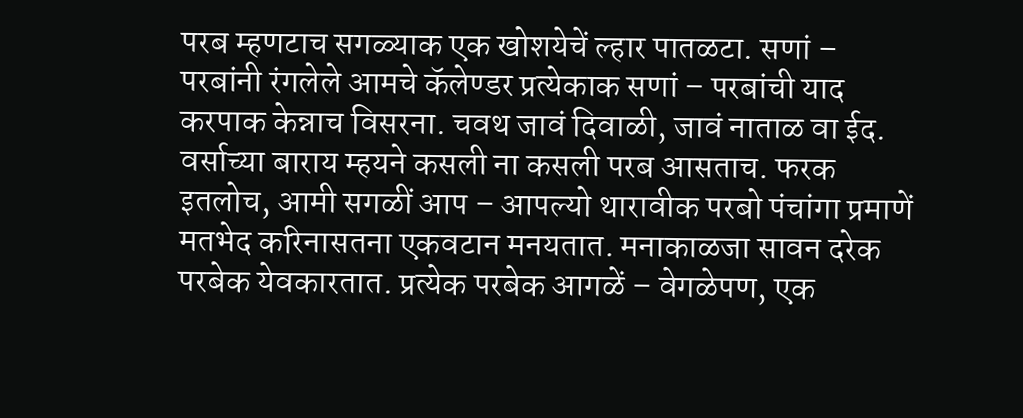परब म्हणटाच सगळ्याक एक खोशयेचें ल्हार पातळटा. सणां – परबांनी रंगलेले आमचे कॅलेण्डर प्रत्येकाक सणां – परबांची याद करपाक केन्नाच विसरना. चवथ जावं दिवाळी, जावं नाताळ वा ईद. वर्साच्या बाराय म्हयने कसली ना कसली परब आसताच. फरक इतलोच, आमी सगळीं आप – आपल्यो थारावीक परबो पंचांगा प्रमाणें मतभेद करिनासतना एकवटान मनयतात. मनाकाळजा सावन दरेक परबेक येवकारतात. प्रत्येक परबेक आगळें – वेगळेपण, एक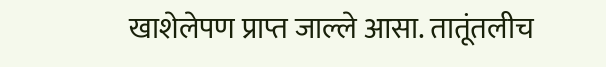खाशेलेपण प्राप्त जाल्ले आसा. तातूंतलीच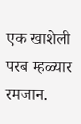एक खाशेली परब म्हळ्यार रमजान.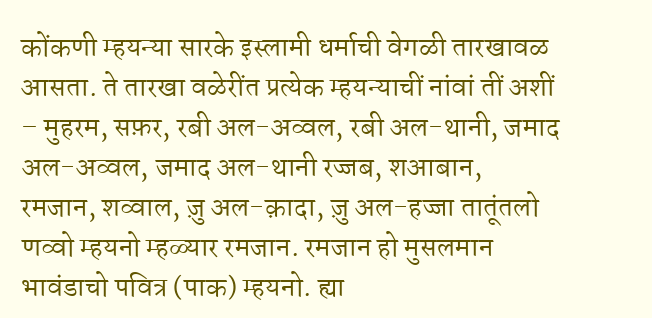कोंकणी म्हयन्या सारके इस्लामी धर्माची वेगळी तारखावळ आसता. ते तारखा वळेरींत प्रत्येक म्हयन्याचीं नांवां तीं अशीं – मुहरम, सफ़र, रबी अल-अव्वल, रबी अल-थानी, जमाद अल-अव्वल, जमाद अल-थानी रज्जब, शआबान, रमजान, शव्वाल, ज़ु अल-क़ादा, ज़ु अल-हज्जा तातूंतलो णव्वो म्हयनो म्हळ्यार रमजान. रमजान हो मुसलमान भावंडाचो पवित्र (पाक) म्हयनो. ह्या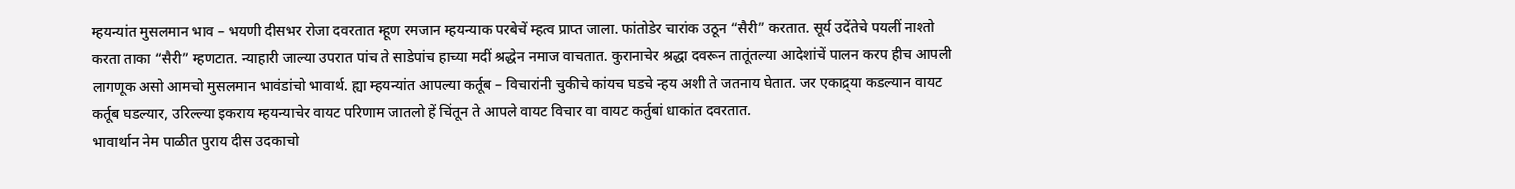म्हयन्यांत मुसलमान भाव – भयणी दीसभर रोजा दवरतात म्हूण रमजान म्हयन्याक परबेचें म्हत्व प्राप्त जाला. फांतोडेर चारांक उठून “सैरी” करतात. सूर्य उदेंतेचे पयलीं नाश्तो करता ताका “सैरी” म्हणटात. न्याहारी जाल्या उपरात पांच ते साडेपांच हाच्या मदीं श्रद्धेन नमाज वाचतात. कुरानाचेर श्रद्धा दवरून तातूंतल्या आदेशांचें पालन करप हीच आपली लागणूक असो आमचो मुसलमान भावंडांचो भावार्थ. ह्या म्हयन्यांत आपल्या कर्तूब – विचारांनी चुकीचे कांयच घडचे न्हय अशी ते जतनाय घेतात. जर एकाद्र्या कडल्यान वायट कर्तूब घडल्यार, उरिल्ल्या इकराय म्हयन्याचेर वायट परिणाम जातलो हें चिंतून ते आपले वायट विचार वा वायट कर्तुबां धाकांत दवरतात.
भावार्थान नेम पाळीत पुराय दीस उदकाचो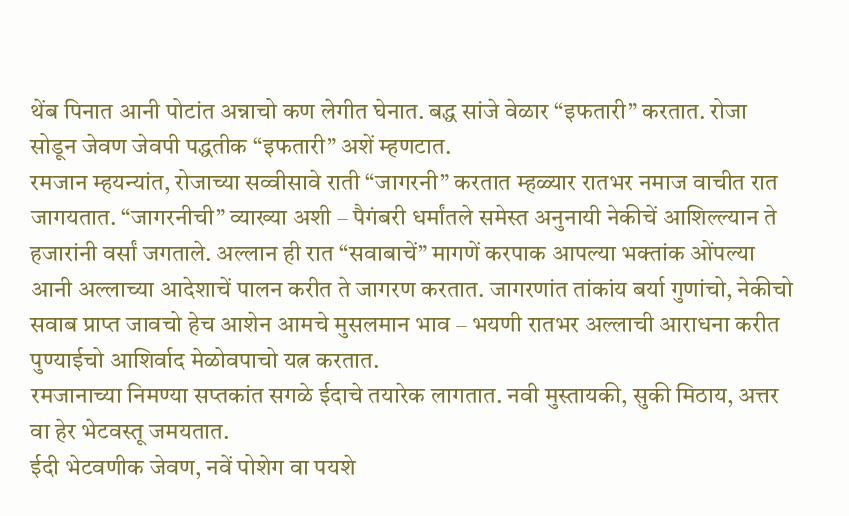थेंब पिनात आनी पोटांत अन्नाचो कण लेगीत घेनात. बद्ध सांजे वेळार “इफतारी” करतात. रोजा सोडून जेवण जेवपी पद्धतीक “इफतारी” अशें म्हणटात.
रमजान म्हयन्यांत, रोजाच्या सव्वीसावे राती “जागरनी” करतात म्हळ्यार रातभर नमाज वाचीत रात जागयतात. “जागरनीची” व्याख्या अशी – पैगंबरी धर्मांतले समेस्त अनुनायी नेकीचें आशिल्ल्यान ते हजारांनी वर्सां जगताले. अल्लान ही रात “सवाबाचें” मागणें करपाक आपल्या भक्तांक ओंपल्या आनी अल्लाच्या आदेशाचें पालन करीत ते जागरण करतात. जागरणांत तांकांय बर्या गुणांचो, नेकीचो सवाब प्राप्त जावचो हेच आशेन आमचे मुसलमान भाव – भयणी रातभर अल्लाची आराधना करीत पुण्याईचो आशिर्वाद मेळोवपाचो यत्न करतात.
रमजानाच्या निमण्या सप्तकांत सगळे ईदाचे तयारेक लागतात. नवी मुस्तायकी, सुकी मिठाय, अत्तर वा हेर भेटवस्तू जमयतात.
ईदी भेटवणीक जेवण, नवें पोशेग वा पयशे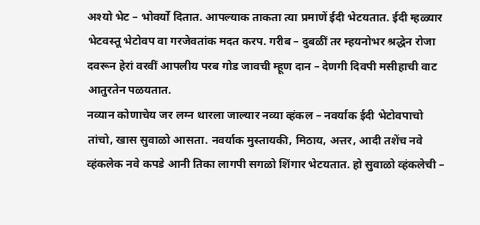अश्यो भेट – भोवर्यो दितात. आपल्याक ताकता त्या प्रमाणें ईदी भेटयतात. ईदी म्हळ्यार भेटवस्तू भेटोवप वा गरजेवतांक मदत करप. गरीब – दुबळीं तर म्हयनोभर श्रद्धेन रोजा दवरून हेरां वरवीं आपलीय परब गोड जावची म्हूण दान – देणगी दिवपी मसीहाची वाट आतुरतेन पळयतात.
नव्यान कोणाचेय जर लग्न थारला जाल्यार नव्या व्हंकल – नवर्याक ईदी भेटोवपाचो तांचो, खास सुवाळो आसता. नवर्याक मुस्तायकी, मिठाय, अत्तर, आदी तशेंच नवे व्हंकलेक नवे कपडे आनी तिका लागपी सगळो शिंगार भेटयतात. हो सुवाळो व्हंकलेची –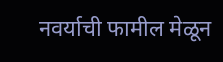नवर्याची फामील मेळून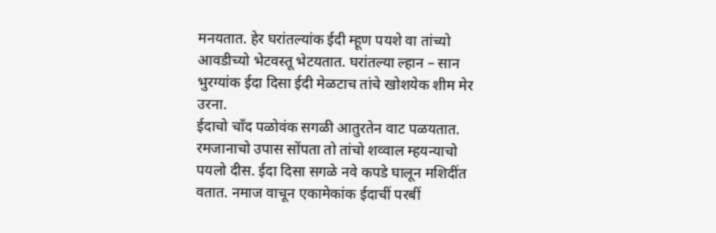मनयतात. हेर घरांतल्यांक ईदी म्हूण पयशे वा तांच्यो आवडीच्यो भेटवस्तू भेटयतात. घरांतल्या ल्हान – सान भुरग्यांक ईदा दिसा ईदी मेळटाच तांचे खोशयेक शीम मेर उरना.
ईदाचो चाँद पळोवंक सगळी आतुरतेन वाट पळयतात. रमजानाचो उपास सोंपता तो तांचो शव्वाल म्हयन्याचो पयलो दीस. ईदा दिसा सगळे नवे कपडे घालून मशिदींत वतात. नमाज वाचून एकामेकांक ईदाचीं परबीं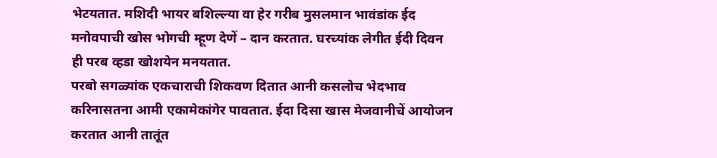भेटयतात. मशिदी भायर बशिल्ल्या वा हेर गरीब मुसलमान भावंडांक ईद मनोवपाची खोस भोगची म्हूण देणें – दान करतात. घरच्यांक लेगीत ईदी दिवन ही परब व्हडा खोशयेन मनयतात.
परबो सगळ्यांक एकचाराची शिकवण दितात आनी कसलोच भेदभाव करिनासतना आमी एकामेकांगेर पावतात. ईदा दिसा खास मेजवानीचें आयोजन करतात आनी तातूंत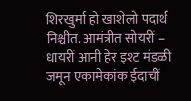शिरखुर्मा हो खाशेलो पदार्थ निश्चीत. आमंत्रीत सोयरीं – धायरीं आनी हेर इश्ट मंडळी जमून एकामेकांक ईदाचीं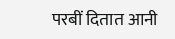परबीं दितात आनी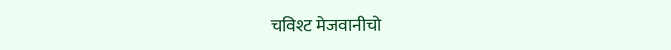चविश्ट मेजवानीचो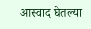आस्वाद घेतल्या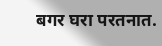बगर घरा परतनात.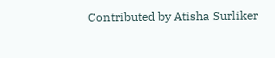Contributed by Atisha Surliker